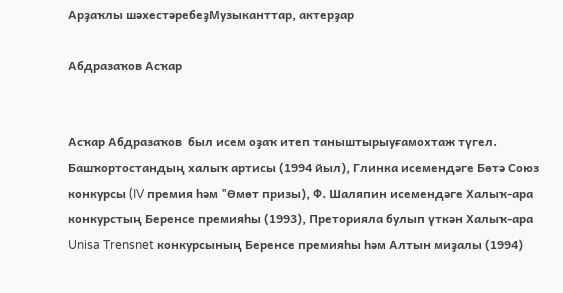Арҙаҡлы шәхестәребеҙМузыканттар, актерҙар

Абдразаҡов Асҡар


Асҡар Абдразаҡов  был исем оҙаҡ итеп таныштырыуғамохтаж түгел. Башҡортостандың халыҡ артисы (1994 йыл), Глинка исемендәге Бөтә Союз конкурсы (IV премия һәм "Өмөт призы), Ф. Шаляпин исемендәге Халыҡ-ара конкурстың Беренсе премияһы (1993), Преторияла булып үткән Халыҡ-ара Unisa Trensnet конкурсының Беренсе премияһы һәм Алтын миҙалы (1994)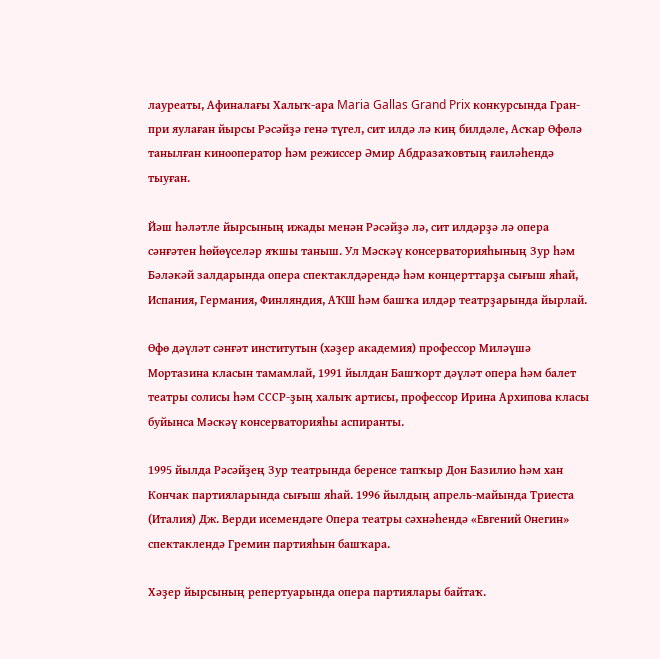лауреаты, Афиналағы Халыҡ-ара Maria Gallas Grand Prix конкурсында Гран-при яулаған йырсы Рәсәйҙә генә түгел, сит илдә лә киң билдәле, Асҡар Өфөлә танылған кинооператор һәм режиссер Әмир Абдразаҡовтың ғаиләһендә тыуған.

Йәш һәләтле йырсының ижады менән Рәсәйҙә лә, сит илдәрҙә лә опера сәнғәтен һөйөүселәр яҡшы таныш. Ул Мәскәү консерваторияһының Зур һәм Бәләкәй залдарында опера спектаклдәрендә һәм концерттарҙа сығыш яһай, Испания, Германия, Финляндия, АҠШ һәм башҡа илдәр театрҙарында йырлай.

Өфө дәүләт сәнғәт институтын (хәҙер академия) профессор Миләүшә Мортазина класын тамамлай, 1991 йылдан Башҡорт дәүләт опера һәм балет театры солисы һәм СССР-ҙың халыҡ артисы, профессор Ирина Архипова класы буйынса Мәскәү консерваторияһы аспиранты.

1995 йылда Рәсәйҙең Зур театрында беренсе тапҡыр Дон Базилио һәм хан Кончак партияларында сығыш яһай. 1996 йылдың апрель-майында Триеста (Италия) Дж. Верди исемендәге Опера театры сәхнәһендә «Евгений Онегин» спектаклендә Гремин партияһын башҡара.

Хәҙер йырсының репертуарында опера партиялары байтаҡ.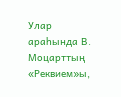Улар араһында В. Моцарттың «Реквием»ы,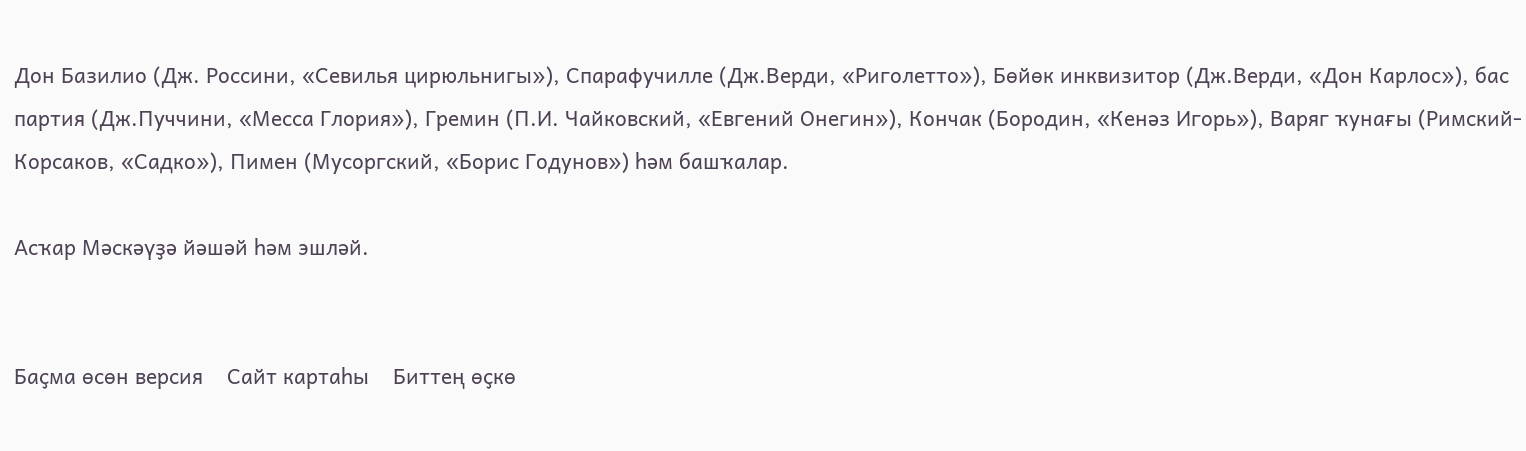Дон Базилио (Дж. Россини, «Севилья цирюльнигы»), Спарафучилле (Дж.Верди, «Риголетто»), Бөйөк инквизитор (Дж.Верди, «Дон Карлос»), бас партия (Дж.Пуччини, «Месса Глория»), Гремин (П.И. Чайковский, «Евгений Онегин»), Кончак (Бородин, «Кенәз Игорь»), Варяг ҡунағы (Римский-Корсаков, «Садко»), Пимен (Мусоргский, «Борис Годунов») һәм башҡалар.

Асҡар Мәскәүҙә йәшәй һәм эшләй.


Баҫма өсөн версия    Сайт картаһы    Биттең өҫкө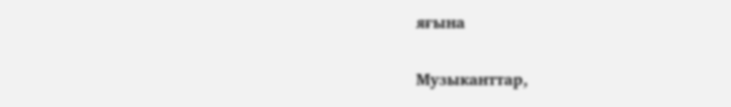яғына

Музыканттар,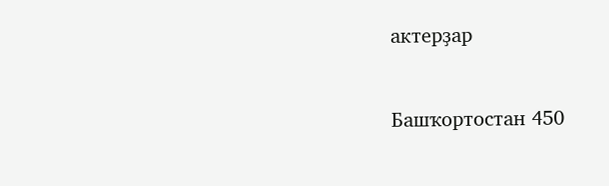актерҙар


Башҡортостан 450